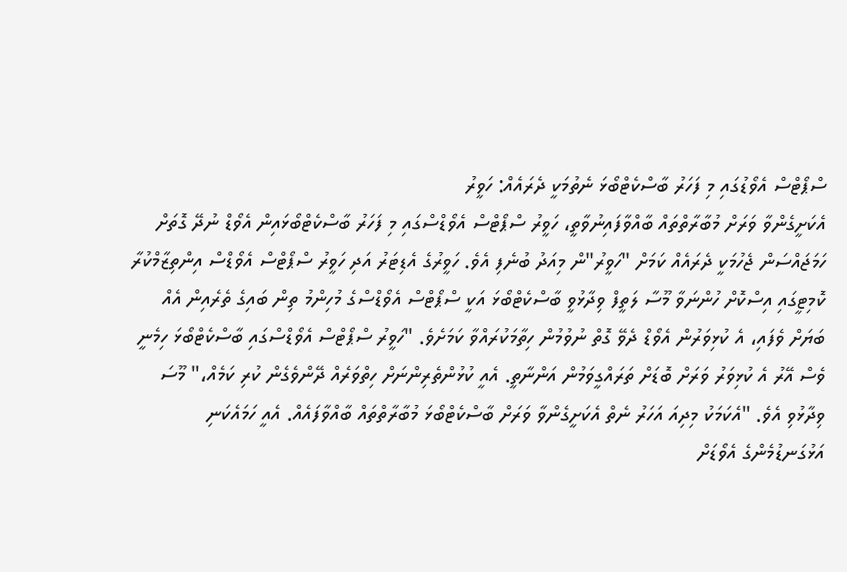ސްޕޯޓްސް އެވޯޑުގައި މި ފަހަރު ބާސްކެޓްބޯޅަ ނެތުމަކީ ދެރައެއް: ހަވީރު
އެކަށީގެންވާ ވަރަށް މުބާރާތްތައް ބާއްވާފައިނުވާތީ، ހަވީރު ސްޕޯޓްސް އެވޯޑްސްގައި މި ފަހަރު ބާސްކެޓްބޯޅައިން އެވޯޑް ނުދޭ ގޮތަށް ހަމަޖައްސަން ޖެހުމަކީ ދެރައެއް ކަމަށް "ހަވީރު"ން މިއަދު ބުނެފި އެވެ. ހަވީރުގެ އެޑިޓަރު އަދި ހަވީރު ސްޕޯޓްސް އެވޯޑްސް އިންތިޒާމްކުރާ ކޮމިޓީގައި އިސްކޮށް ހުންނަވާ މޫސާ ލަތީފް ވިދާޅުވީ ބާސްކެޓްބޯޅަ އަކީ ސްޕޯޓްސް އެވޯޑްސްގެ މުހިންމު ތިން ބައިގެ ތެރެއިން އެއް ބަޔަށް ވެފައި، އެ ކުޅިވަރުން އެވޯޑް ދެވޭ ގޮތް ނުވުމުން ހިތާމަކުރައްވާ ކަމަށެވެ. "ހަވީރު ސްޕޯޓްސް އެވޯޑްސްގައި ބާސްކެޓްބޯޅަ ހިމެނީ ވެސް އޭރު އެ ކުޅިވަރު ވަރަށް ބޮޑަށް ތަރައްގީވަމުން އަންނާތީ. އެއީ ކުޅުންތެރިންނަށް ހިތްވަރެއް ދޭންވެގެން ކުރި ކަމެއް،" މޫސަ ވިދާޅުވި އެވެ. "އެކަމަކު މިދިއަ އަހަރު ނެތް އެކަށީގެންވާ ވަރަށް ބާސްކެޓްބޯޅަ މުބާރާތްތައް ބާއްވާފައެއް. އެއީ ހަމައެކަނި އަޅުގަނޑުމެންގެ އެވޯޑަށް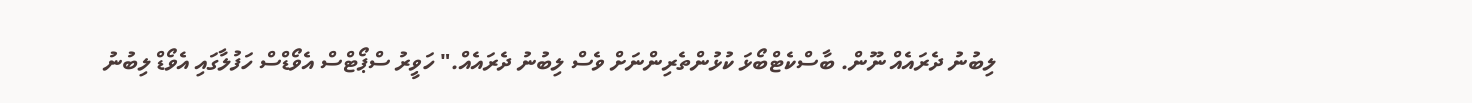ލިބުނު ދެރައެއް ނޫން. ބާސްކެޓްބޯޅަ ކުޅުންތެރިންނަށް ވެސް ލިބުނު ދެރައެއް." ހަވީރު ސްޕޯޓްސް އެވޯޑްސް ހަފުލާގައި އެވޯޑް ލިބުނު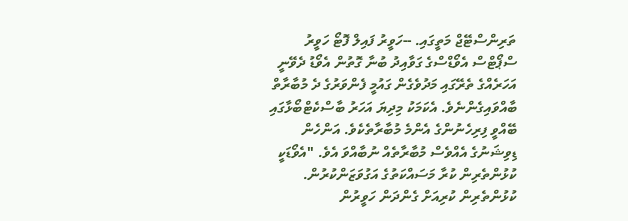ތަރިންސްޓޭޖް މަތީގައި. --ހަވީރު ފައިލް ފޮޓޯ ހަވީރު ސްޕޯޓްސް އެވޯޑްސްގެ ގަވާއިދު ބުނާ ގޮތުން އެވޯޑު ދެވޭނީ އަހަރެއްގެ ތެރޭގައި މަދުވެގެން ގައުމީ ފެންވަރުގެ ދެ މުބާރާތް ބާއްވައިގެންނެވެ. އެކަމަކު މިދިޔަ އަހަރު ބާސްކެޓްބޯޅާގައި ބޭއްވީ ފިރިހެނުންގެ އެންމެ މުބާރާތެކެވެ. އަންހެން ޑިވިޝަނުގެ އެއްވެސް މުބާރާތެއް ނުބާއްވަ އެވެ. "އެވޯޑަކީ ކުޅުންތެރިން ކުރާ މަސައްކަތުގެ އަގުވަޒަންކުރުން. ކުޅުންތެރިން ކުރިއަށް ގެންދަން ހަވީރުން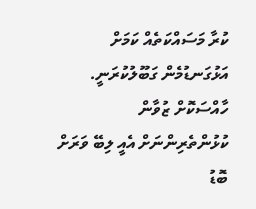ކުރާ މަސައްކަތެއް ކަމަށް އަޅުގަނޑުމެން ގަބޫލުކުރަނީ. ހާއްސަކޮށް ޒުވާން ކުޅުންތެރިންނަށް އެއީ ލިބޭ ވަރަށް ބޮޑު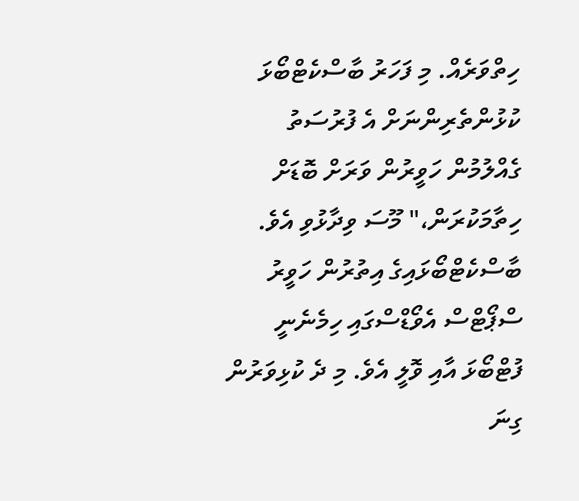ހިތްވަރެއް. މި ފަހަރު ބާސްކެޓްބޯޅަ ކުޅުންތެރިންނަށް އެ ފުރުސަތު ގެއްލުމުން ހަވީރުން ވަރަށް ބޮޑަށް ހިތާމަކުރަން،" މޫސަ ވިދާޅުވި އެވެ. ބާސްކެޓްބޯޅައިގެ އިތުރުން ހަވީރު ސްޕޯޓްސް އެވޯޑްސްގައި ހިމެނެނީ ފުޓްބޯޅަ އާއި ވޮލީ އެވެ. މި ދެ ކުޅިވަރުން ގިނަ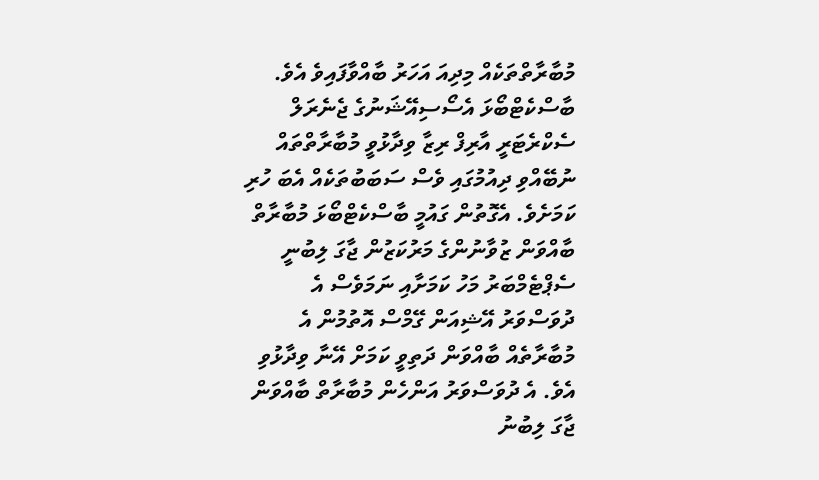މުބާރާތްތަކެއް މިދިއަ އަހަރު ބާއްވާފައިވެ އެވެ. ބާސްކެޓްބޯޅަ އެސޯސިއޭޝަނުގެ ޖެނެރަލް ސެކްރެޓަރީ އާރިފް ރިޒާ ވިދާޅުވީ މުބާރާތްތައް ނުބޭއްވި ދިއުމުގައި ވެސް ސަބަބުތަކެއް އެބަ ހުރި ކަމަށެވެ. އެގޮތުން ގައުމީ ބާސްކެޓްބޯޅަ މުބާރާތް ބާއްވަން ޒުވާނުންގެ މަރުކަޒުން ޖާގަ ލިބުނީ ސެޕްޓެމްބަރު މަހު ކަމަށާއި ނަމަވެސް އެ ދުވަސްވަރު އޭޝިއަން ގޭމްސް އޮތުމުން އެ މުބާރާތެއް ބާއްވަން ދަތިވީ ކަމަށް އޭނާ ވިދާޅުވި އެވެ. އެ ދުވަސްވަރު އަންހެން މުބާރާތް ބާއްވަން ޖާގަ ލިބުނު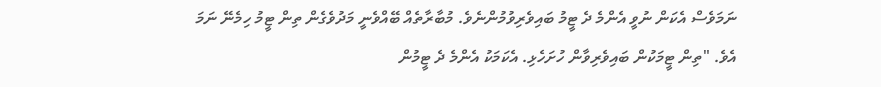ނަމަވެސް އެކަން ނުވީ އެންމެ ދެ ޓީމު ބައިވެރިވުމުންނެވެ. މުބާރާތެއް ބޭއްވެނީ މަދުވެގެން ތިން ޓީމު ހިމެނޭ ނަމަ އެވެ. "ތިން ޓީމަކުން ބައިވެރިވާން ހުށަހެޅި. އެކަމަކު އެންމެ ދެ ޓީމުން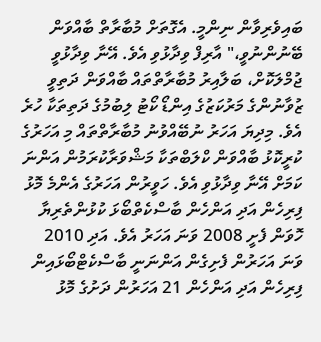ބައިވެރިވާން ނިންމީ. އެގޮތަށް މުބާރާތް ބާއްވަން ބޭނުންނުވީ،" އާރިފް ވިދާޅުވި އެވެ. އޭނާ ވިދާޅުވީ ޖުމްލަކޮށް، ބަލާއިރު މުބާރާތްތައް ބާއްވަން ދަތިވީ ޒުވާނުންގެ މަރުކަޒުގެ އިންޑޯ ކޯޓު ލިބުމުގެ ދަތިތަކާ ހުރެ އެވެ. މިދިޔަ އަހަރު ނުބޭއްވުނު މުބާރާތްތައް މި އަހަރުގެ ކުރީކޮޅު ބާއްވަން ކްލަބްތަކާ މަޝްވަރާކުރަމުން އަންނަ ކަމަށް އޭނާ ވިދާޅުވި އެވެ. ހަވީރުން އަހަރުގެ އެންމެ މޮޅު ފިރިހެން އަދި އަންހެން ބާސްކެތްބޯޅަ ކުޅުންތެރިޔާ ހޮވަން ފެށީ 2008 ވަނަ އަހަރު އެވެ. އަދި 2010 ވަނަ އަހަރުން ފެށިގެން އަންނަނީ ބާސްކެޓްބޯޅައިން ފިރިހެން އަދި އަންހެން 21 އަހަރުން ދަށުގެ މޮޅު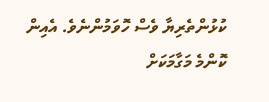ކުޅުންތެރިޔާ ވެސް ހޮވަމުންނެވެ. އެއިން ކޮންމެ މަގާމަކަށް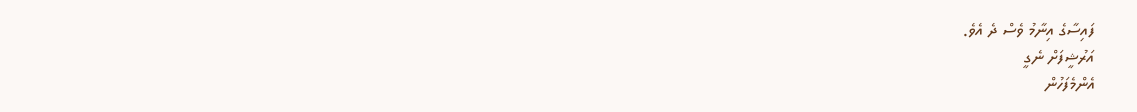ފައިސާގެ އިނާމު ވެސް ދެ އެވެ.
އަރުޝީފަށް ނެގީ
އެންމެފަހުން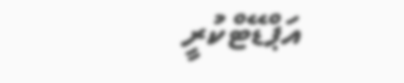އަޕްޑޭޓްކުރީ